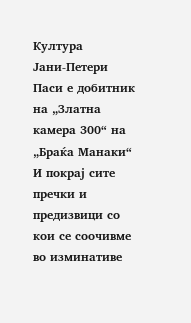Култура
Јани-Петери Паси е добитник на „Златна камера 300“ на „Браќа Манаки“
И покрај сите пречки и предизвици со кои се соочивме во изминативе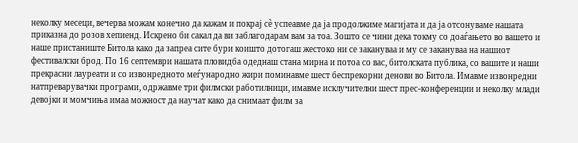неколку месеци, вечерва можам конечно да кажам и покрај сè успеавме да ја продолжиме магијата и да ја отсонуваме нашата приказна до розов хепиенд. Искрено би сакал да ви заблагодарам вам за тоа. Зошто се чини дека токму со доаѓањето во вашето и наше пристаниште Битола како да запреа сите бури коишто дотогаш жестоко ни се закануваа и му се закануваа на нашиот фестивалски брод. По 16 септември нашата пловидба одеднаш стана мирна и потоа со вас, битолската публика, со вашите и наши прекрасни лауреати и со извонредното меѓународно жири поминавме шест беспрекорни денови во Битола. Имавме извонредни натпреварувачки програми, одржавме три филмски работилници, имавме исклучителни шест прес-конференции и неколку млади девојки и момчиња имаа можност да научат како да снимаат филм за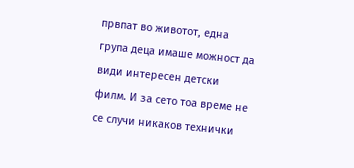првпат во животот, една група деца имаше можност да види интересен детски филм. И за сето тоа време не се случи никаков технички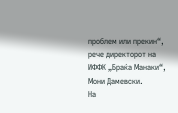проблем или прекин“, рече директорот на ИФФК „Браќа Манаки“, Мони Дамевски.
На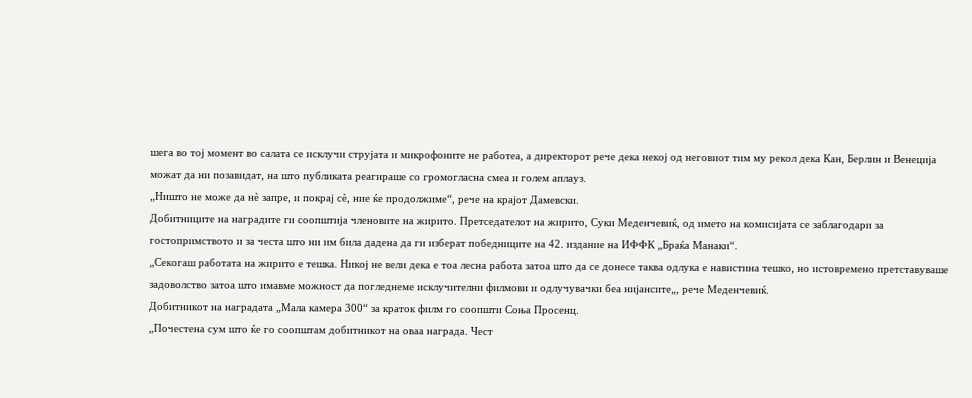шега во тој момент во салата се исклучи струјата и микрофоните не работеа, а директорот рече дека некој од неговиот тим му рекол дека Кан, Берлин и Венеција можат да ни позавидат, на што публиката реагираше со громогласна смеа и голем аплауз.
„Ништо не може да нè запре, и покрај сè, ние ќе продолжиме“, рече на крајот Дамевски.
Добитниците на наградите ги соопштија членовите на жирито. Претседателот на жирито, Суки Меденчевиќ, од името на комисијата се заблагодари за гостопримството и за честа што ни им била дадена да ги изберат победниците на 42. издание на ИФФК „Браќа Манаки“.
„Секогаш работата на жирито е тешка. Никој не вели дека е тоа лесна работа затоа што да се донесе таква одлука е навистина тешко, но истовремено претставуваше задоволство затоа што имавме можност да погледнеме исклучителни филмови и одлучувачки беа нијансите„, рече Меденчевиќ.
Добитникот на наградата „Мала камера 300“ за краток филм го соопшти Соња Просенц.
„Почестена сум што ќе го соопштам добитникот на оваа награда. Чест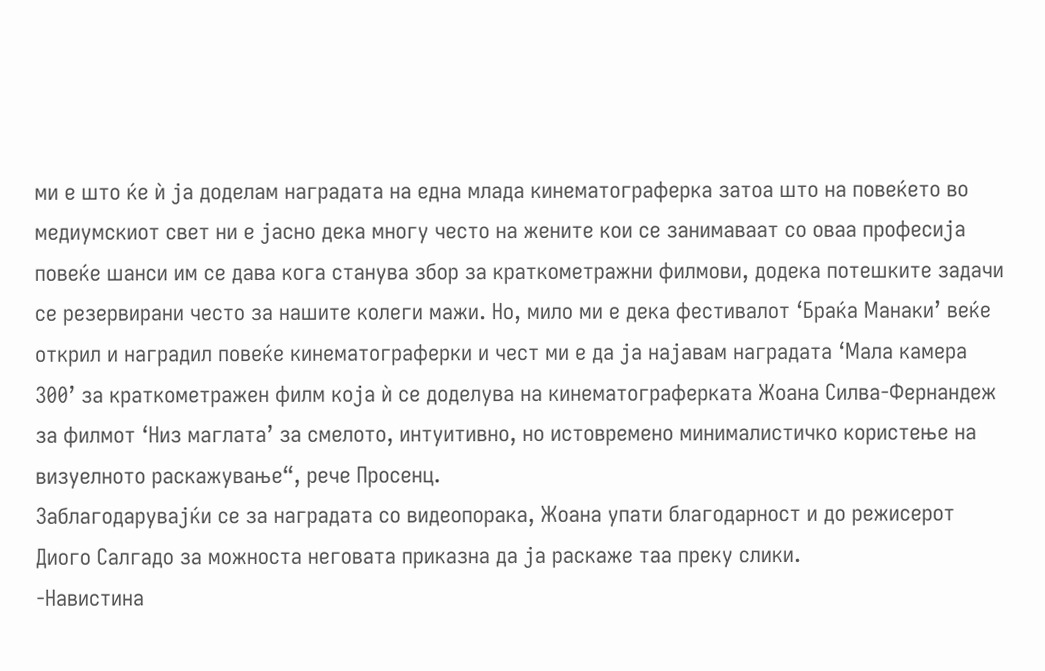ми е што ќе ѝ ја доделам наградата на една млада кинематограферка затоа што на повеќето во медиумскиот свет ни е јасно дека многу често на жените кои се занимаваат со оваа професија повеќе шанси им се дава кога станува збор за краткометражни филмови, додека потешките задачи се резервирани често за нашите колеги мажи. Но, мило ми е дека фестивалот ‘Браќа Манаки’ веќе открил и наградил повеќе кинематограферки и чест ми е да ја најавам наградата ‘Мала камера 300’ за краткометражен филм која ѝ се доделува на кинематограферката Жоана Силва-Фернандеж за филмот ‘Низ маглата’ за смелото, интуитивно, но истовремено минималистичко користење на визуелното раскажување“, рече Просенц.
Заблагодарувајќи се за наградата со видеопорака, Жоана упати благодарност и до режисерот Диого Салгадо за можноста неговата приказна да ја раскаже таа преку слики.
-Навистина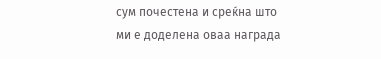сум почестена и среќна што ми е доделена оваа награда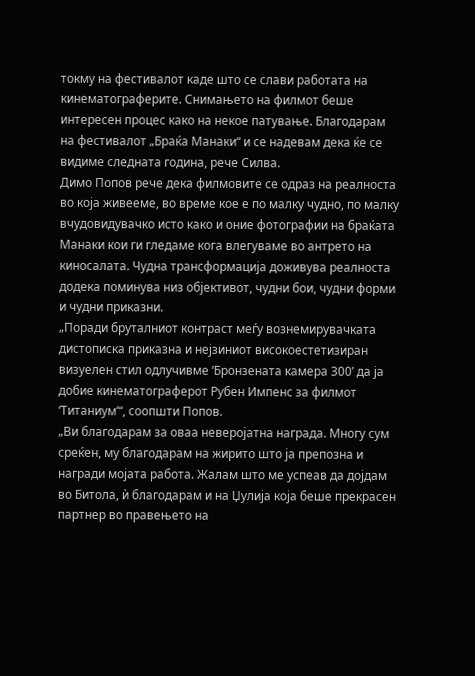токму на фестивалот каде што се слави работата на кинематограферите. Снимањето на филмот беше интересен процес како на некое патување. Благодарам на фестивалот „Браќа Манаки“ и се надевам дека ќе се видиме следната година, рече Силва.
Димо Попов рече дека филмовите се одраз на реалноста во која живееме, во време кое е по малку чудно, по малку вчудовидувачко исто како и оние фотографии на браќата Манаки кои ги гледаме кога влегуваме во антрето на киносалата. Чудна трансформација доживува реалноста додека поминува низ објективот, чудни бои, чудни форми и чудни приказни.
„Поради бруталниот контраст меѓу вознемирувачката дистописка приказна и нејзиниот високоестетизиран визуелен стил одлучивме ‘Бронзената камера 300’ да ја добие кинематограферот Рубен Импенс за филмот ‘Титаниум’“, соопшти Попов.
„Ви благодарам за оваа неверојатна награда. Многу сум среќен, му благодарам на жирито што ја препозна и награди мојата работа. Жалам што ме успеав да дојдам во Битола, ѝ благодарам и на Џулија која беше прекрасен партнер во правењето на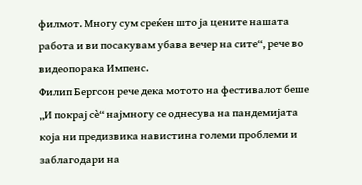филмот. Многу сум среќен што ја цените нашата работа и ви посакувам убава вечер на сите“, рече во видеопорака Импенс.
Филип Бергсон рече дека мотото на фестивалот беше „И покрај сè“ најмногу се однесува на пандемијата која ни предизвика навистина големи проблеми и заблагодари на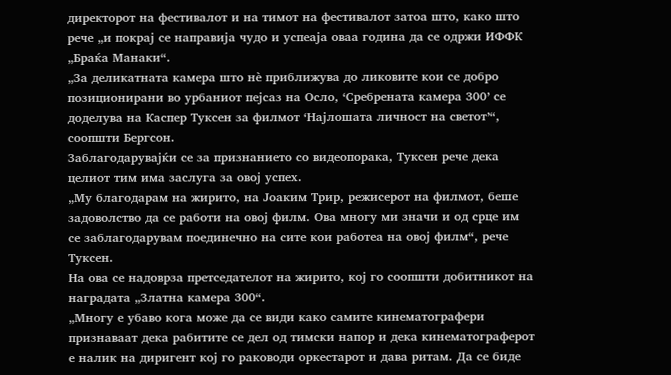директорот на фестивалот и на тимот на фестивалот затоа што, како што рече „и покрај се направија чудо и успеаја оваа година да се одржи ИФФК „Браќа Манаки“.
„За деликатната камера што нè приближува до ликовите кои се добро позиционирани во урбаниот пејсаз на Осло, ‘Сребрената камера 300’ се доделува на Каспер Туксен за филмот ‘Најлошата личност на светот’“, соопшти Бергсон.
Заблагодарувајќи се за признанието со видеопорака, Туксен рече дека целиот тим има заслуга за овој успех.
„Му благодарам на жирито, на Јоаким Трир, режисерот на филмот, беше задоволство да се работи на овој филм. Ова многу ми значи и од срце им се заблагодарувам поединечно на сите кои работеа на овој филм“, рече Туксен.
На ова се надоврза претседателот на жирито, кој го соопшти добитникот на наградата „Златна камера 300“.
„Многу е убаво кога може да се види како самите кинематографери признаваат дека рабитите се дел од тимски напор и дека кинематограферот е налик на диригент кој го раководи оркестарот и дава ритам. Да се биде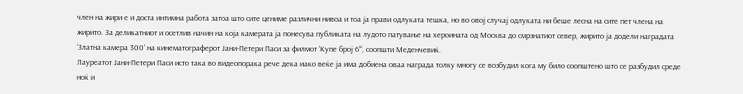член на жири е и доста интимна работа затоа што сите цениме различни нивоа и тоа ја прави одлуката тешка, но во овој случај одлуката ни беше лесна на сите пет члена на жирито. За деликатниот и осетлив начин на која камерата ја понесува публиката на лудото патување на хероината од Москва до смрзнатиот север, жирито ја додели наградата ‘Златна камера 300’ на кинематограферот Јани-Петери Паси за филмот ‘Купе број 6’“, соопшти Меденчевиќ.
Лауреатот Јани-Петери Паси исто така во видеопорака рече дека иако веќе ја има добиена оваа награда толку многу се возбудил кога му било соопштено што се разбудил среде ноќ и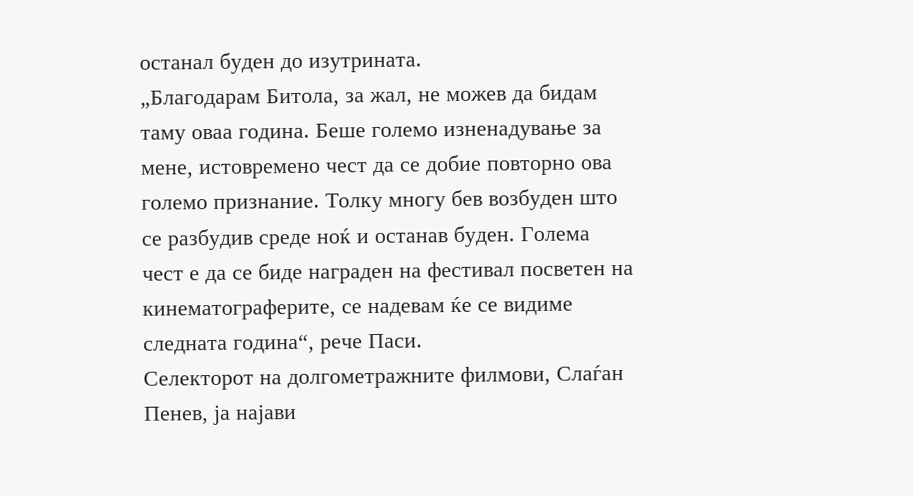останал буден до изутрината.
„Благодарам Битола, за жал, не можев да бидам таму оваа година. Беше големо изненадување за мене, истовремено чест да се добие повторно ова големо признание. Толку многу бев возбуден што се разбудив среде ноќ и останав буден. Голема чест е да се биде награден на фестивал посветен на кинематограферите, се надевам ќе се видиме следната година“, рече Паси.
Селекторот на долгометражните филмови, Слаѓан Пенев, ја најави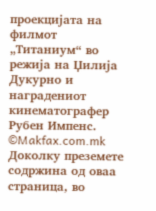проекцијата на филмот „Титаниум“ во режија на Џилија Дукурно и наградениот кинематографер Рубен Импенс.
©Makfax.com.mk Доколку преземете содржина од оваа страница, во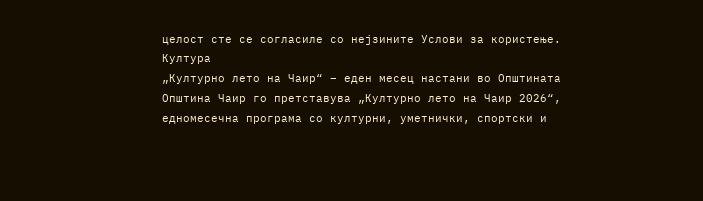целост сте се согласиле со нејзините Услови за користење.
Култура
„Културно лето на Чаир“ – еден месец настани во Општината
Општина Чаир го претставува „Културно лето на Чаир 2026“, едномесечна програма со културни, уметнички, спортски и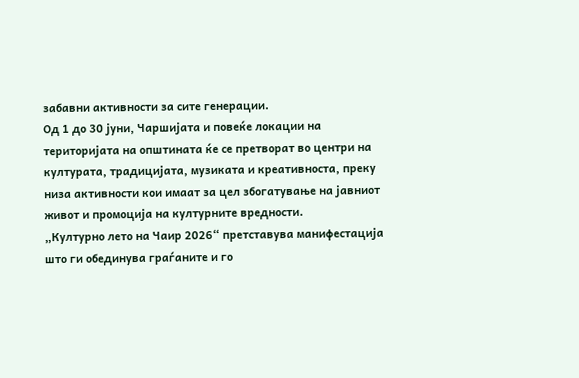забавни активности за сите генерации.
Од 1 до 30 јуни, Чаршијата и повеќе локации на територијата на општината ќе се претворат во центри на културата, традицијата, музиката и креативноста, преку низа активности кои имаат за цел збогатување на јавниот живот и промоција на културните вредности.
„Културно лето на Чаир 2026“ претставува манифестација што ги обединува граѓаните и го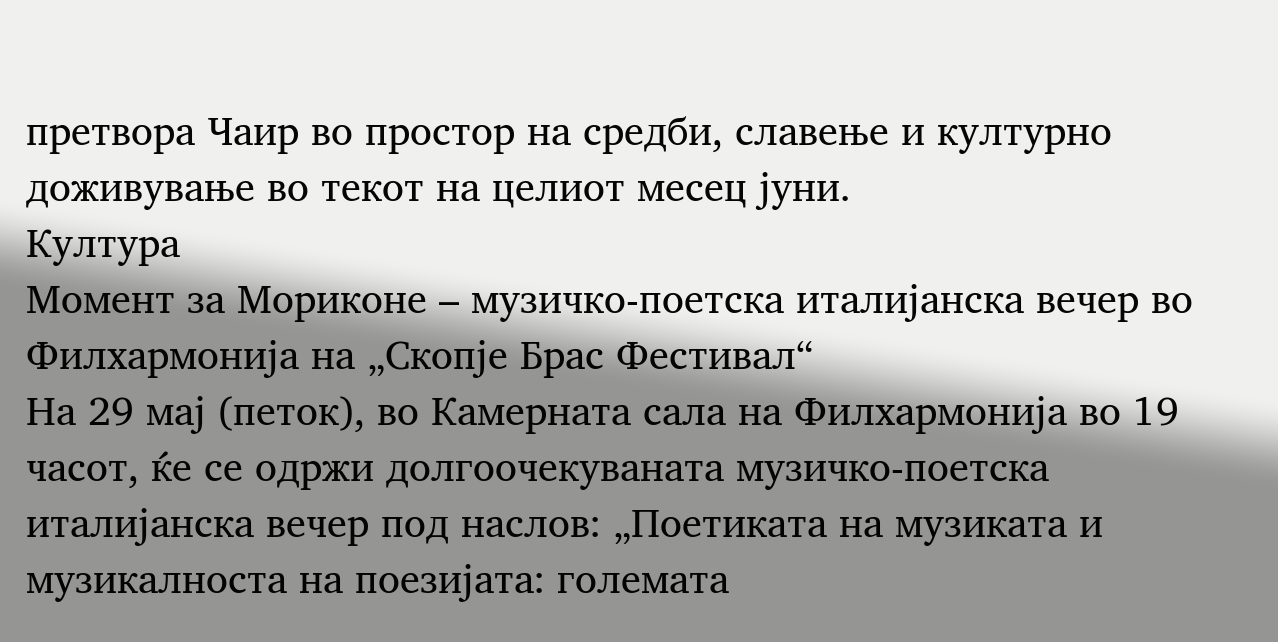претвора Чаир во простор на средби, славење и културно доживување во текот на целиот месец јуни.
Култура
Момент за Мориконе – музичко-поетска италијанска вечер во Филхармонија на „Скопје Брас Фестивал“
На 29 мај (петок), во Камерната сала на Филхармонија во 19 часот, ќе се одржи долгоочекуваната музичко-поетска италијанска вечер под наслов: „Поетиката на музиката и музикалноста на поезијата: големата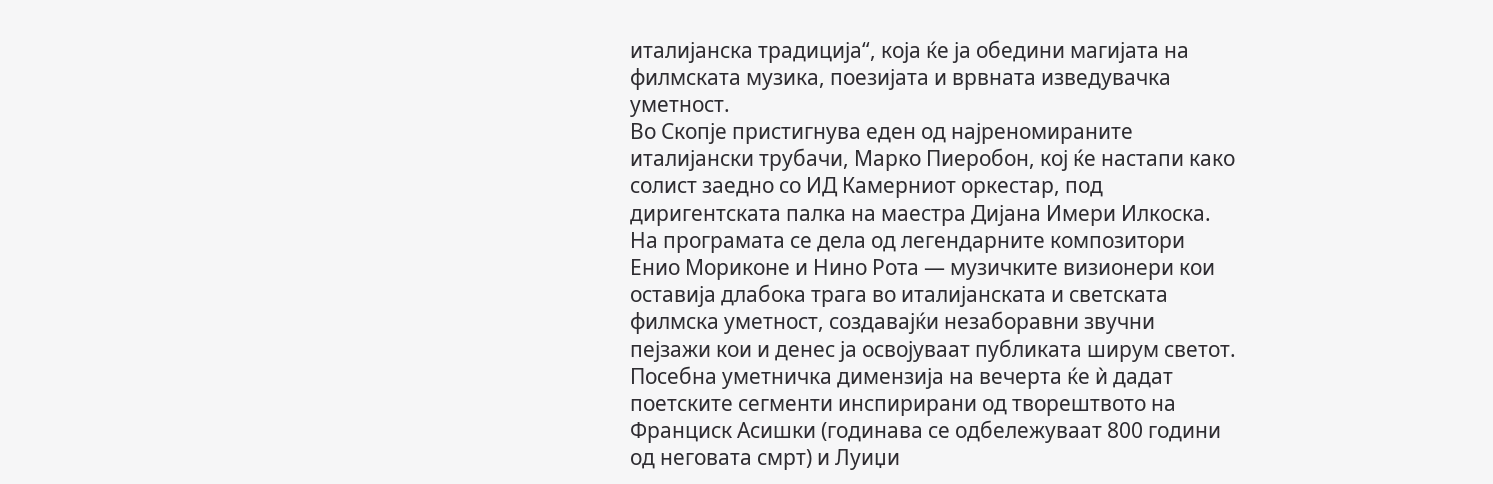италијанска традиција“, која ќе ја обедини магијата на филмската музика, поезијата и врвната изведувачка уметност.
Во Скопје пристигнува еден од најреномираните италијански трубачи, Марко Пиеробон, кој ќе настапи како солист заедно со ИД Камерниот оркестар, под диригентската палка на маестра Дијана Имери Илкоска.
На програмата се дела од легендарните композитори Енио Мориконе и Нино Рота — музичките визионери кои оставија длабока трага во италијанската и светската филмска уметност, создавајќи незаборавни звучни пејзажи кои и денес ја освојуваат публиката ширум светот.
Посебна уметничка димензија на вечерта ќе ѝ дадат поетските сегменти инспирирани од творештвото на Франциск Асишки (годинава се одбележуваат 800 години од неговата смрт) и Луиџи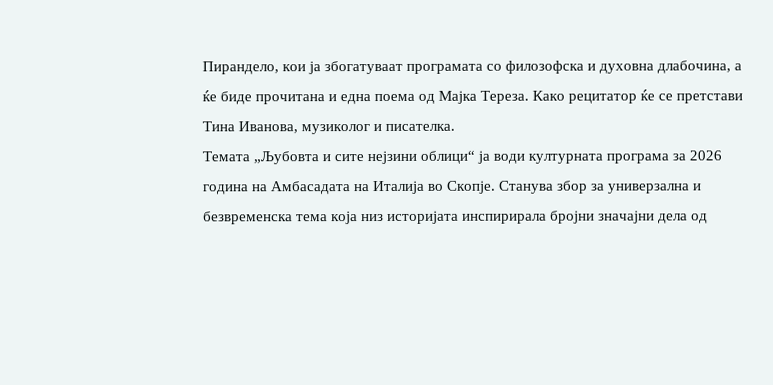Пирандело, кои ја збогатуваат програмата со филозофска и духовна длабочина, а ќе биде прочитана и една поема од Мајка Тереза. Како рецитатор ќе се претстави Тина Иванова, музиколог и писателка.
Темата „Љубовта и сите нејзини облици“ ја води културната програма за 2026 година на Амбасадата на Италија во Скопје. Станува збор за универзална и безвременска тема која низ историјата инспирирала бројни значајни дела од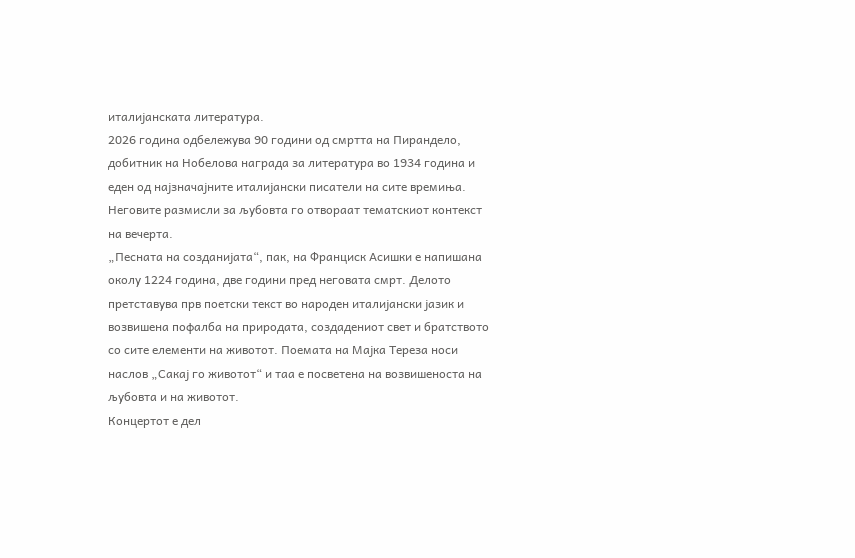италијанската литература.
2026 година одбележува 90 години од смртта на Пирандело, добитник на Нобелова награда за литература во 1934 година и еден од најзначајните италијански писатели на сите времиња. Неговите размисли за љубовта го отвораат тематскиот контекст на вечерта.
„Песната на созданијата“, пак, на Франциск Асишки е напишана околу 1224 година, две години пред неговата смрт. Делото претставува прв поетски текст во народен италијански јазик и возвишена пофалба на природата, создадениот свет и братството со сите елементи на животот. Поемата на Мајка Тереза носи наслов „Сакај го животот“ и таа е посветена на возвишеноста на љубовта и на животот.
Концертот е дел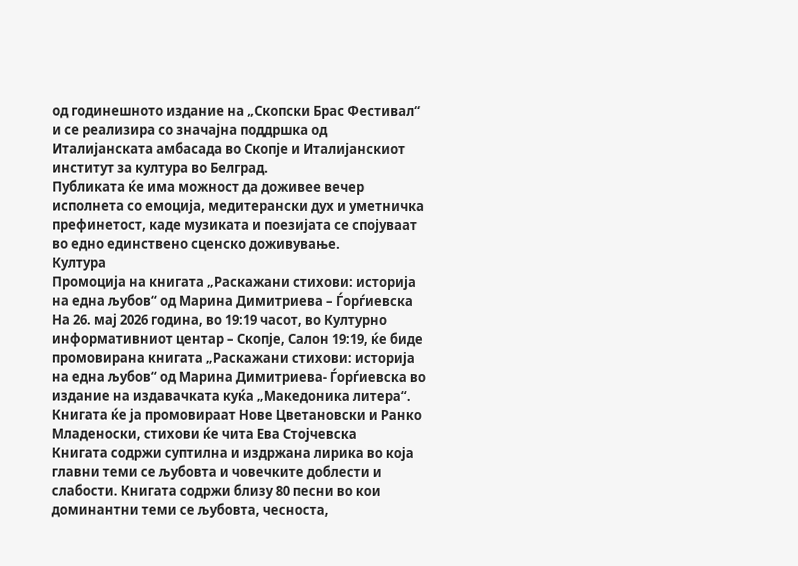од годинешното издание на „Скопски Брас Фестивал“ и се реализира со значајна поддршка од Италијанската амбасада во Скопје и Италијанскиот институт за култура во Белград.
Публиката ќе има можност да доживее вечер исполнета со емоција, медитерански дух и уметничка префинетост, каде музиката и поезијата се спојуваат во едно единствено сценско доживување.
Култура
Промоција на книгата „Раскажани стихови: историја на една љубов“ од Марина Димитриева – Ѓорѓиевска
На 26. мај 2026 година, во 19:19 часот, во Културно информативниот центар – Скопје, Салон 19:19, ќе биде промовирана книгата „Раскажани стихови: историја на една љубов“ од Марина Димитриева- Ѓорѓиевска во издание на издавачката куќа „Македоника литера“.
Книгата ќе ја промовираат Нове Цветановски и Ранко Младеноски, стихови ќе чита Ева Стојчевска
Книгата содржи суптилна и издржана лирика во која главни теми се љубовта и човечките доблести и слабости. Книгата содржи близу 80 песни во кои доминантни теми се љубовта, чесноста,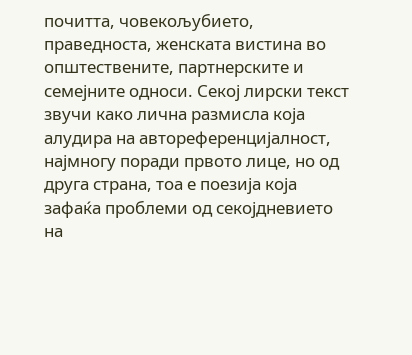почитта, човекољубието, праведноста, женската вистина во општествените, партнерските и семејните односи. Секој лирски текст звучи како лична размисла која алудира на автореференцијалност, најмногу поради првото лице, но од друга страна, тоа е поезија која зафаќа проблеми од секојдневието на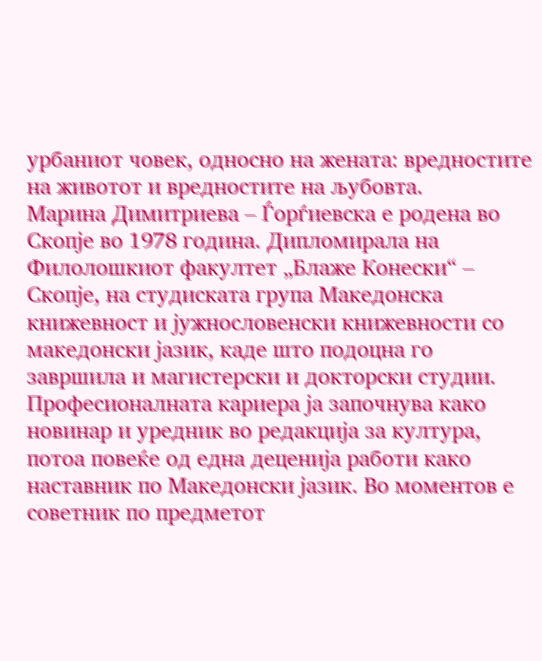урбаниот човек, односно на жената: вредностите на животот и вредностите на љубовта.
Марина Димитриева – Ѓорѓиевска е родена во Скопје во 1978 година. Дипломирала на Филолошкиот факултет „Блаже Конески“ – Скопје, на студиската група Македонска книжевност и јужнословенски книжевности со македонски јазик, каде што подоцна го завршила и магистерски и докторски студии. Професионалната кариера ја започнува како новинар и уредник во редакција за култура, потоа повеќе од една деценија работи како наставник по Македонски јазик. Во моментов е советник по предметот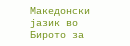Македонски јазик во Бирото за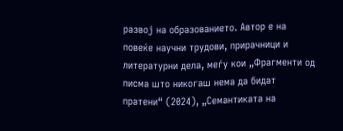развој на образованието. Автор е на повеќе научни трудови, прирачници и литературни дела, меѓу кои „Фрагменти од писма што никогаш нема да бидат пратени“ (2024), „Семантиката на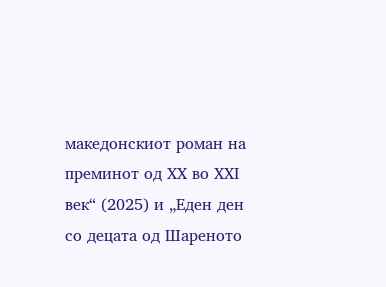македонскиот роман на преминот од ХХ во ХХI век“ (2025) и „Еден ден со децата од Шареното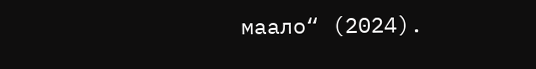маало“ (2024).